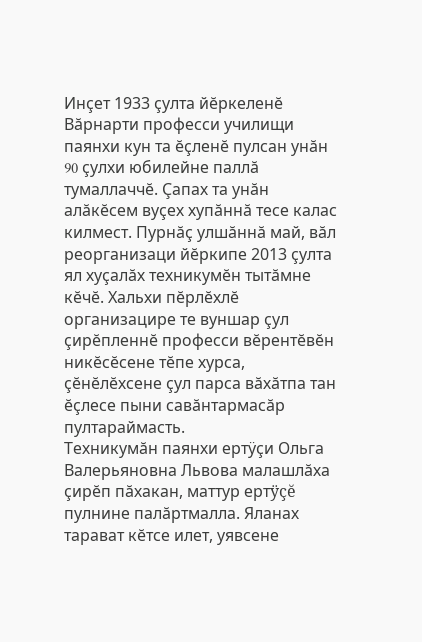Инçет 1933 çулта йĕркеленĕ Вăрнарти професси училищи паянхи кун та ĕçленĕ пулсан унăн 90 çулхи юбилейне паллă тумаллаччĕ. Çапах та унăн алăкĕсем вуçех хупăннă тесе калас килмест. Пурнăç улшăннă май, вăл реорганизаци йĕркипе 2013 çулта ял хуçалăх техникумĕн тытăмне кĕчĕ. Хальхи пĕрлĕхлĕ организацире те вуншар çул çирĕпленнĕ професси вĕрентĕвĕн никĕсĕсене тĕпе хурса, çĕнĕлĕхсене çул парса вăхăтпа тан ĕçлесе пыни савăнтармасăр пултараймасть.
Техникумăн паянхи ертÿçи Ольга Валерьяновна Львова малашлăха çирĕп пăхакан, маттур ертÿçĕ пулнине палăртмалла. Яланах тарават кĕтсе илет, уявсене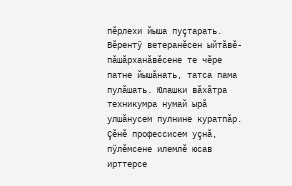пĕрлехи йыша пуçтарать. Вĕрентÿ ветеранĕсен ыйтăвĕ-пăшăрханăвĕсене те чĕре патне йышăнать, татса пама пулăшать. Юлашки вăхăтра техникумра нумай ырă улшăнусем пулнине куратпăр. Çĕнĕ профессисем уçнă, пÿлĕмсене илемлĕ юсав ирттерсе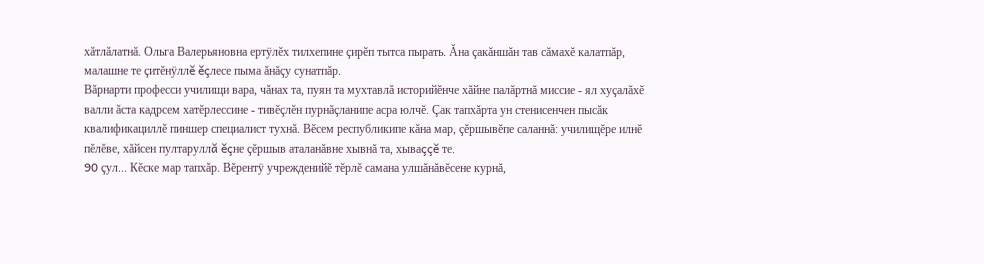хăтлăлатнă. Ольга Валерьяновна ертÿлĕх тилхепине çирĕп тытса пырать. Ăна çакăншăн тав сăмахĕ калатпăр, малашне те çитĕнÿллĕ ĕçлесе пыма ăнăçу сунатпăр.
Вăрнарти професси училищи вара, чăнах та, пуян та мухтавлă историйĕнче хăйне палăртнă миссие - ял хуçалăхĕ валли ăста кадрсем хатĕрлессине - тивĕçлĕн пурнăçланипе асра юлчĕ. Çак тапхăрта ун стенисенчен пысăк квалификациллĕ пиншер специалист тухнă. Вĕсем республикипе кăна мар, çĕршывĕпе саланнă: училищĕре илнĕ пĕлĕве, хăйсен пултаруллă ĕçне çĕршыв аталанăвне хывнă та, хываççĕ те.
90 çул... Кĕске мар тапхăр. Вĕрентÿ учрежденийĕ тĕрлĕ самана улшăнăвĕсене курнă,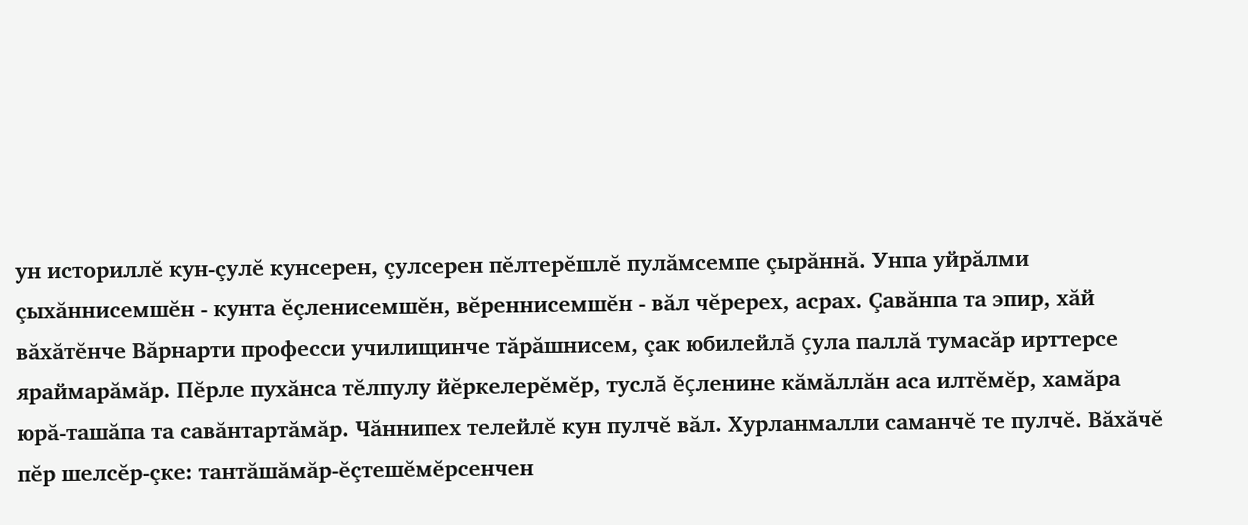ун историллĕ кун-çулĕ кунсерен, çулсерен пĕлтерĕшлĕ пулăмсемпе çырăннă. Унпа уйрăлми çыхăннисемшĕн - кунта ĕçленисемшĕн, вĕреннисемшĕн - вăл чĕререх, асрах. Çавăнпа та эпир, хăй вăхăтĕнче Вăрнарти професси училищинче тăрăшнисем, çак юбилейлă çула паллă тумасăр ирттерсе яраймарăмăр. Пĕрле пухăнса тĕлпулу йĕркелерĕмĕр, туслă ĕçленине кăмăллăн аса илтĕмĕр, хамăра юрă-ташăпа та савăнтартăмăр. Чăннипех телейлĕ кун пулчĕ вăл. Хурланмалли саманчĕ те пулчĕ. Вăхăчĕ пĕр шелсĕр-çке: тантăшăмăр-ĕçтешĕмĕрсенчен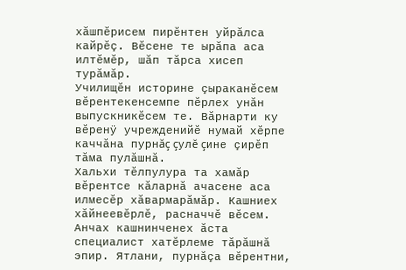хăшпĕрисем пирĕнтен уйрăлса кайрĕç. Вĕсене те ырăпа аса илтĕмĕр, шăп тăрса хисеп турăмăр.
Училищĕн историне çыраканĕсем вĕрентекенсемпе пĕрлех унăн выпускникĕсем те. Вăрнарти ку вĕренÿ учрежденийĕ нумай хĕрпе каччăна пурнăç çулĕ çине çирĕп тăма пулăшнă.
Хальхи тĕлпулура та хамăр вĕрентсе кăларнă ачасене аса илмесĕр хăвармарăмăр. Кашниех хăйнеевĕрлĕ, расначчĕ вĕсем. Анчах кашнинченех ăста специалист хатĕрлеме тăрăшнă эпир. Ятлани, пурнăçа вĕрентни,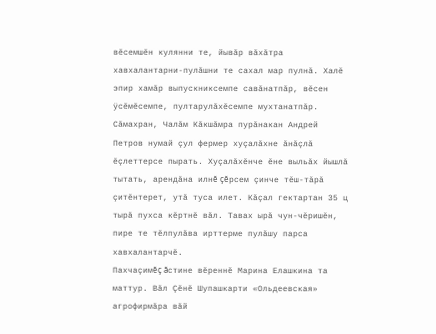вĕсемшĕн кулянни те, йывăр вăхăтра хавхалантарни-пулăшни те сахал мар пулнă. Халĕ эпир хамăр выпускниксемпе савăнатпăр, вĕсен ÿсĕмĕсемпе, пултарулăхĕсемпе мухтанатпăр.
Сăмахран, Чалăм Кăкшăмра пурăнакан Андрей Петров нумай çул фермер хуçалăхне ăнăçлă ĕçлеттерсе пырать. Хуçалăхĕнче ĕне выльăх йышлă тытать, арендăна илнĕ çĕрсем çинче тĕш-тăрă çитĕнтерет, утă туса илет. Кăçал гектартан 35 ц тырă пухса кĕртнĕ вăл. Тавах ырă чун-чĕришĕн, пире те тĕлпулăва ирттерме пулăшу парса хавхалантарчĕ.
Пахчаçимĕç ăстине вĕреннĕ Марина Елашкина та маттур. Вăл Çĕнĕ Шупашкарти «Ольдеевская» агрофирмăра вăй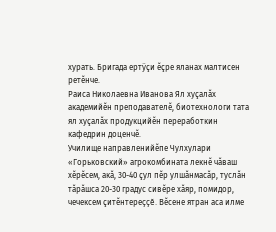хурать. Бригада ертÿçи ĕçре яланах малтисен ретĕнче.
Раиса Николаевна Иванова Ял хуçалăх академийĕн преподавателĕ, биотехнологи тата ял хуçалăх продукцийĕн переработкин кафедрин доценчĕ.
Училище направленийĕпе Чулхулари «Горьковский» агрокомбината лекнĕ чăваш хĕрĕсем, акă, 30-40 çул пĕр улшăнмасăр, туслăн тăрăшса 20-30 градус сивĕре хăяр, помидор, чечексем çитĕнтереççĕ. Вĕсене ятран аса илме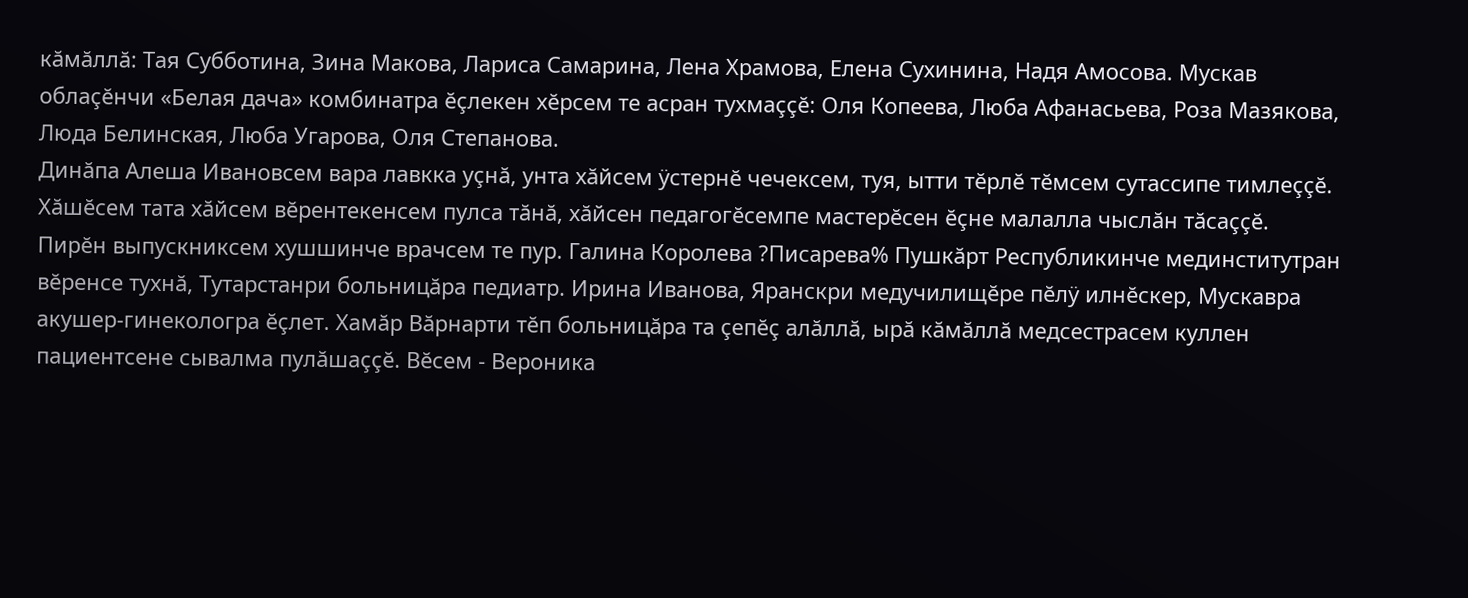кăмăллă: Тая Субботина, Зина Макова, Лариса Самарина, Лена Храмова, Елена Сухинина, Надя Амосова. Мускав облаçĕнчи «Белая дача» комбинатра ĕçлекен хĕрсем те асран тухмаççĕ: Оля Копеева, Люба Афанасьева, Роза Мазякова, Люда Белинская, Люба Угарова, Оля Степанова.
Динăпа Алеша Ивановсем вара лавкка уçнă, унта хăйсем ÿстернĕ чечексем, туя, ытти тĕрлĕ тĕмсем сутассипе тимлеççĕ. Хăшĕсем тата хăйсем вĕрентекенсем пулса тăнă, хăйсен педагогĕсемпе мастерĕсен ĕçне малалла чыслăн тăсаççĕ.
Пирĕн выпускниксем хушшинче врачсем те пур. Галина Королева ?Писарева% Пушкăрт Республикинче мединститутран вĕренсе тухнă, Тутарстанри больницăра педиатр. Ирина Иванова, Яранскри медучилищĕре пĕлÿ илнĕскер, Мускавра акушер-гинекологра ĕçлет. Хамăр Вăрнарти тĕп больницăра та çепĕç алăллă, ырă кăмăллă медсестрасем куллен пациентсене сывалма пулăшаççĕ. Вĕсем - Вероника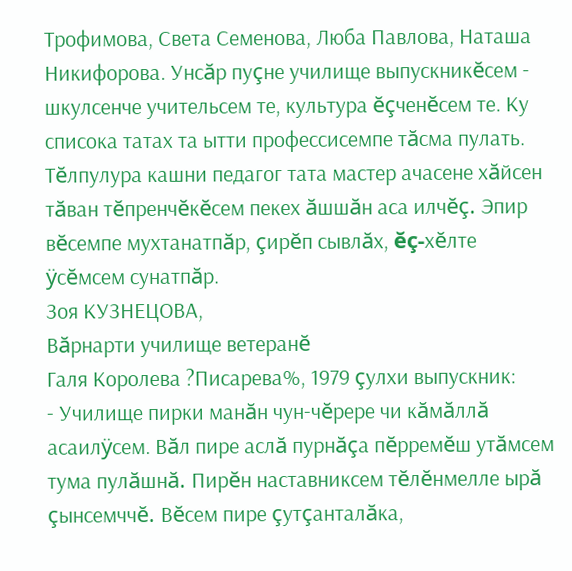Трофимова, Света Семенова, Люба Павлова, Наташа Никифорова. Унсăр пуçне училище выпускникĕсем - шкулсенче учительсем те, культура ĕçченĕсем те. Ку списока татах та ытти профессисемпе тăсма пулать.
Тĕлпулура кашни педагог тата мастер ачасене хăйсен тăван тĕпренчĕкĕсем пекех ăшшăн аса илчĕç. Эпир вĕсемпе мухтанатпăр, çирĕп сывлăх, ĕç-хĕлте ÿсĕмсем сунатпăр.
Зоя КУЗНЕЦОВА,
Вăрнарти училище ветеранĕ
Галя Королева ?Писарева%, 1979 çулхи выпускник:
- Училище пирки манăн чун-чĕрере чи кăмăллă асаилÿсем. Вăл пире аслă пурнăçа пĕрремĕш утăмсем тума пулăшнă. Пирĕн наставниксем тĕлĕнмелле ырă çынсемччĕ. Вĕсем пире çутçанталăка,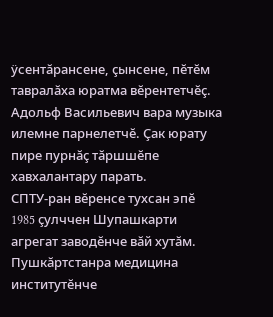ÿсентăрансене, çынсене, пĕтĕм тавралăха юратма вĕрентетчĕç. Адольф Васильевич вара музыка илемне парнелетчĕ. Çак юрату пире пурнăç тăршшĕпе хавхалантару парать.
СПТУ-ран вĕренсе тухсан эпĕ 1985 çулччен Шупашкарти агрегат заводĕнче вăй хутăм. Пушкăртстанра медицина институтĕнче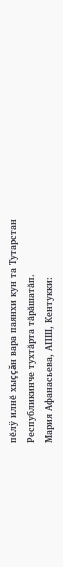пĕлÿ илнĕ хыççăн вара паянхи кун та Тутарстан Республикинче тухтăрта тăрăшатăп.
Мария Афанасьева, АПШ, Кентукки: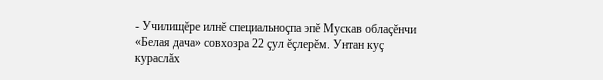- Училищĕре илнĕ специальноçпа эпĕ Мускав облаçĕнчи «Белая дача» совхозра 22 çул ĕçлерĕм. Унтан куç кураслăх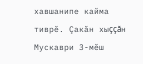хавшанипе кайма тиврĕ. Çакăн хыççăн Мускаври 3-мĕш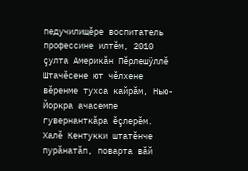педучилищĕре воспитатель профессине илтĕм, 2010 çулта Америкăн Пĕрлешÿллĕ Штачĕсене ют чĕлхене вĕренме тухса кайрăм, Нью-Йоркра ачасемпе гувернанткăра ĕçлерĕм. Халĕ Кентукки штатĕнче пурăнатăп, поварта вăй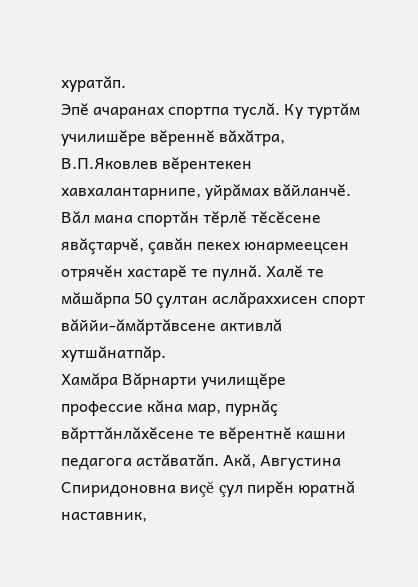хуратăп.
Эпĕ ачаранах спортпа туслă. Ку туртăм училишĕре вĕреннĕ вăхăтра, В.П.Яковлев вĕрентекен хавхалантарнипе, уйрăмах вăйланчĕ. Вăл мана спортăн тĕрлĕ тĕсĕсене явăçтарчĕ, çавăн пекех юнармеецсен отрячĕн хастарĕ те пулнă. Халĕ те мăшăрпа 50 çултан аслăраххисен спорт вăййи-ăмăртăвсене активлă хутшăнатпăр.
Хамăра Вăрнарти училищĕре профессие кăна мар, пурнăç вăрттăнлăхĕсене те вĕрентнĕ кашни педагога астăватăп. Акă, Августина Спиридоновна виçĕ çул пирĕн юратнă наставник,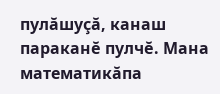пулăшуçă, канаш параканĕ пулчĕ. Мана математикăпа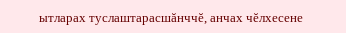ытларах туслаштарасшăнччĕ, анчах чĕлхесене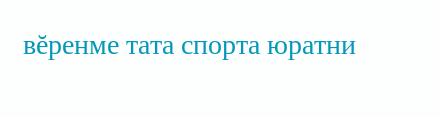вĕренме тата спорта юратни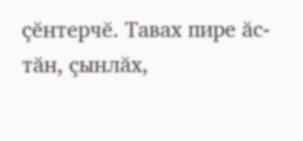çĕнтерчĕ. Тавах пире ăс-тăн, çынлăх,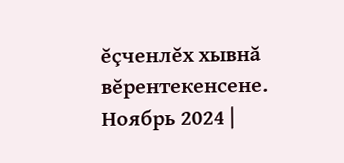ĕçченлĕх хывнă вĕрентекенсене.
Ноябрь 2024 |